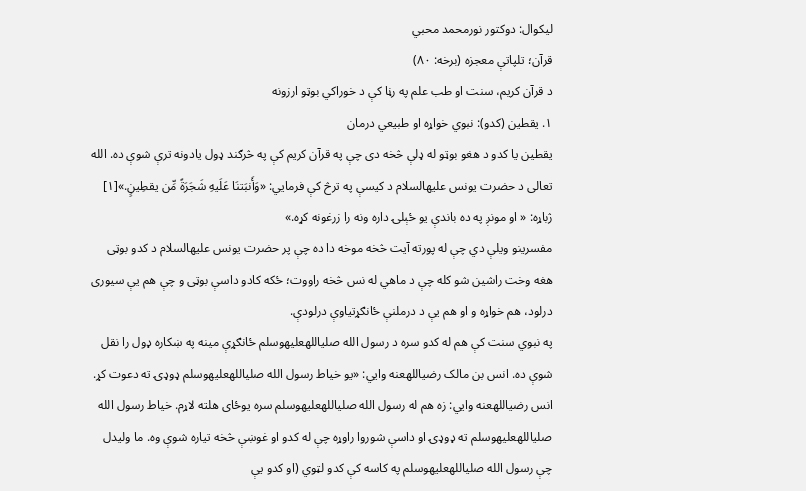لیکوال: دوکتور نورمحمد محبي
قرآن؛ تلپاتې معجزه (برخه: ۸۰)
د قرآن کریم، سنت او طب علم په رڼا کې د خوراکي بوټو ارزونه
۱. یقطین (کدو): نبوي خواړه او طبیعي درمان
یقطین یا کدو د هغو بوټو له ډلې څخه دی چې په قرآن کریم کې په څرګند ډول یادونه ترې شوې ده. الله تعالی د حضرت یونس علیهالسلام د کیسې په ترڅ کې فرمایي: «وَأَنبَتنَا عَلَیهِ شَجَرَةً مِّن یقطِینٍ.»[۱] ژباړه: « او مونږ په ده باندې یو ځېلۍ داره ونه را زرغونه كړه.»
مفسرینو ویلې دي چې له پورته آیت څخه موخه دا ده چې پر حضرت یونس علیهالسلام د کدو بوټی هغه وخت راشین شو کله چې د ماهي له نس څخه راووت؛ ځکه کادو داسې بوټی و چې هم یې سیوری درلود، هم خواړه و او هم یې د درملنې ځانګړتیاوې درلودې.
په نبوي سنت کې هم له کدو سره د رسول الله صلیاللهعلیهوسلم ځانګړې مینه په ښکاره ډول را نقل شوې ده. انس بن مالک رضياللهعنه وایي: «یو خیاط رسول الله صلیاللهعلیهوسلم ډوډۍ ته دعوت کړ. انس رضياللهعنه وایي: زه هم له رسول الله صلیاللهعلیهوسلم سره یوځای هلته لاړم. خیاط رسول الله صلیاللهعلیهوسلم ته ډوډۍ او داسې شوروا راوړه چې له کدو او غوښې څخه تیاره شوې وه. ما ولیدل چې رسول الله صلیاللهعلیهوسلم په کاسه کې کدو لټوي (او کدو یې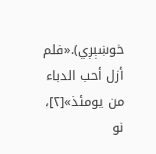خوښېږي).«فلم أزل أحب الدباء من یومئذ»[۲]، نو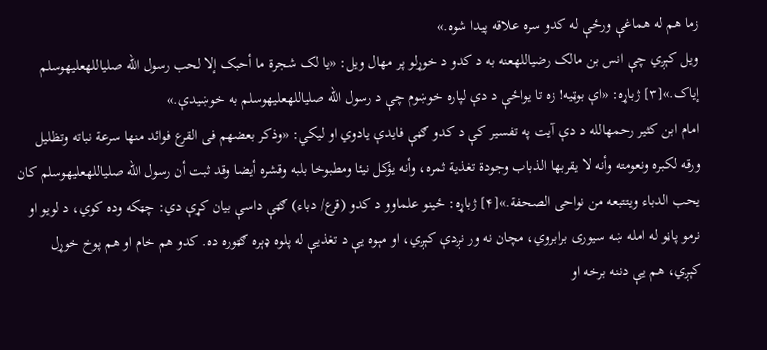زما هم له هماغې ورځې له کدو سره علاقه پیدا شوه.»
ویل کېږي چې انس بن مالک رضياللهعنه به د کدو د خوړلو پر مهال ویل: «یا لک شجرة ما أحبک إلا لحب رسول الله صلیاللهعلیهوسلم إیاک.»[۳] ژباړه: «اې بوټیه! زه تا یواځې د دې لپاره خوښوم چې د رسول الله صلیاللهعلیهوسلم به خوښیدې.»
امام ابن کثیر رحمهالله د دې آیت په تفسیر کې د کدو ګڼې فایدې یادوي او لیکي: «وذكر بعضهم فی القرع فوائد منها سرعة نباته وتظلیل ورقه لكبره ونعومته وأنه لا یقربها الذباب وجودة تغذیة ثمره، وأنه یؤكل نیئا ومطبوخا بلبه وقشره أیضا وقد ثبت أن رسول الله صلیاللهعلیهوسلم كان یحب الدباء ویتتبعه من نواحی الصحفة.»[۴] ژباړه: ځینو علماوو د کدو (قرع/ دباء) ګټې داسې بیان کړې دي: چټکه وده کوي، د لویو او نرمو پاڼو له امله ښه سیوری برابروي، مچان نه ور نږدې کېږي، او مېوه یې د تغذیې له پلوه ډېره ګټوره ده. کدو هم خام او هم پوخ خوړل کېږي، هم یې دننه برخه او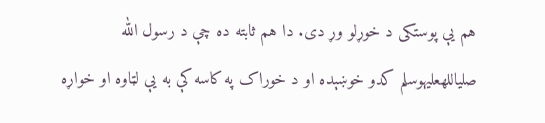هم یې پوستکی د خوړلو وړ دی. دا هم ثابته ده چې د رسول الله صلیاللهعلیهوسلم کدو خوښېده او د خوراک په کاسه کې به یې لټاوه او خواړه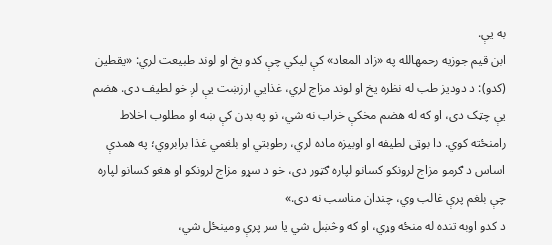به یې.
ابن قیم جوزیه رحمهالله په «زاد المعاد» کې لیکي چې کدو یخ او لوند طبیعت لري: «یقطین (کدو): د دودیز طب له نظره یخ او لوند مزاج لري، غذایي ارزښت یې لږ خو لطیف دی. هضم یې چټک دی، او که له هضم مخکې خراب نه شي، نو په بدن کې ښه او مطلوب اخلاط رامنځته کوي. دا بوټی لطیفه او اوبیزه ماده لري، رطوبتي او بلغمي غذا برابروي؛ په همدې اساس د ګرمو مزاج لرونکو کسانو لپاره ګټور دی، خو د سړو مزاج لرونکو او هغو کسانو لپاره چې بلغم پرې غالب وي، چندان مناسب نه دی.»
د کدو اوبه تنده له منځه وړي، او که وڅښل شي یا سر پرې ومینځل شي،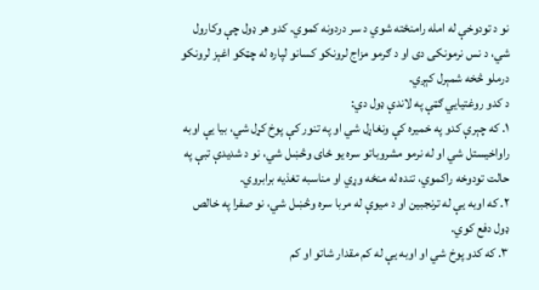نو د تودوخې له امله رامنځته شوي د سر دردونه کموي. کدو هر ډول چې وکارول شي، د نس نرمونکی دی او د ګرمو مزاج لرونکو کسانو لپاره له چټکو اغېز لرونکو درملو څخه شمېرل کېږي.
د کدو روغتیايي ګټې په لاندې ډول دي:
۱. که چېرې کدو په خمیره کې ونغاړل شي او په تنور کې پوخ کړل شي، بیا یې اوبه راواخیستل شي او له نرمو مشروباتو سره یو ځای وڅښل شي، نو د شدیدې تبې په حالت تودوخه راکموي، تنده له منځه وړي او مناسبه تغذیه برابروي.
۲. که اوبه یې له ترنجبین او د میوې له مربا سره وڅښل شي، نو صفرا په خالص ډول دفع کوي.
۳. که کدو پوخ شي او اوبه یې له کم مقدار شاتو او کم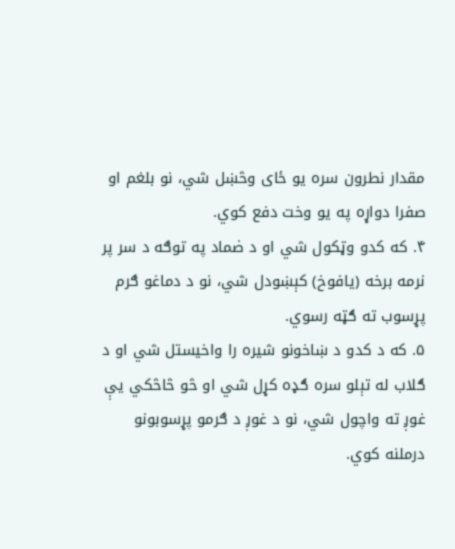مقدار نطرون سره یو ځای وڅښل شي، نو بلغم او صفرا دواړه په یو وخت دفع کوي.
۴. که کدو وټکول شي او د ضماد په توګه د سر پر نرمه برخه (یافوخ) کېښودل شي، نو د دماغو ګرم پړسوب ته ګټه رسوي.
۵. که د کدو د ښاخونو شیره را واخیستل شي او د ګلاب له تېلو سره ګډه کړل شي او څو څاڅکي یې غوږ ته واچول شي، نو د غوږ د ګرمو پړسوبونو درملنه کوي.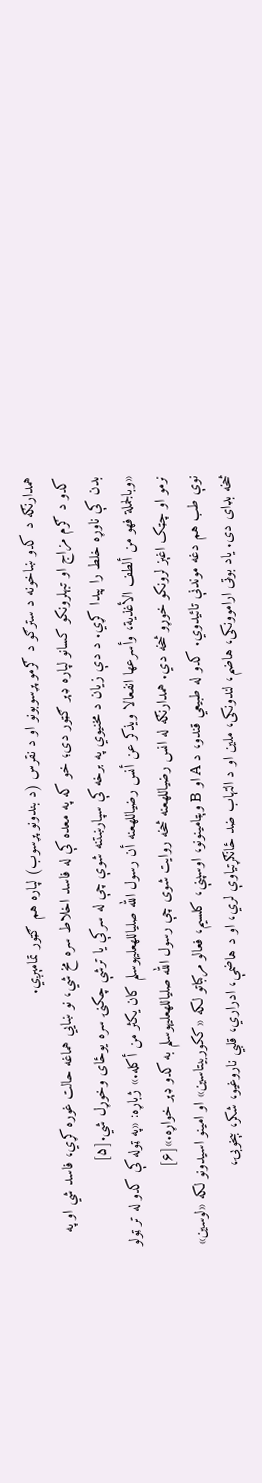همدارنګه د کدو ښاخونه د سترګو د ګرمو پړسوبونو او د نقرس (د بندونو پړسوب) لپاره هم ګټور تمامېږي.
کدو د ګرم مزاج او تبهلرونکو کسانو لپاره ډېر ګټور دی؛ خو که په معده کې له فاسد اخلاط سره مخ شي، نو ښايي هماغه حالت غوره کړي، فاسد شي او په بدن کې ناوړه خلط را پیدا کړي. د دې زیان د مخنیوي په برخه کې سپارښتنه شوې چې له سرکې یا ترشې چکنۍ سره یوځای وخوړل شي.[۵]
«وبالجملة فهو من ألطف الأغذیة، وأسرعها انفعالا ویذكر عن أنس رضیاللهعنه أن رسول الله صلیاللهعلیهوسلم كان یكثر من أكله.» ژباړه: «په ټوله کې کدو له تر ټولو نرمو او چټک اغېز لرونکو خوړو څخه دي. همدارنګه له انس رضياللهعنه څخه روایت شوی چې رسول الله صلیاللهعلیهوسلم به کدو ډېر خواړه.»[۶]
نوې طب هم دغه موندنې تائیدوي. کدو له طبیعي قندو، د A او B وېټامینونو، اوسپنې، کلسیم، فعالو مرکباتو لکه «ککوربیتاسین» او امینو اسیدونو لکه «لوسین» څخه بډای دی. یاد بوټی اراموونکی، هاضم، لندونکی، ملین او د التهاب ضد ځانګړتیاوې لري، او د هاضمې، ادراري، قلبي ناروغیو، شکر، بېخوبۍ،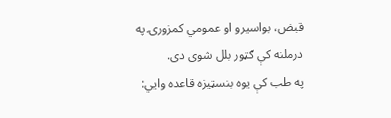قبض، بواسیرو او عمومي کمزورۍ په درملنه کې ګټور بلل شوی دی.
په طب کې یوه بنسټیزه قاعده وایي: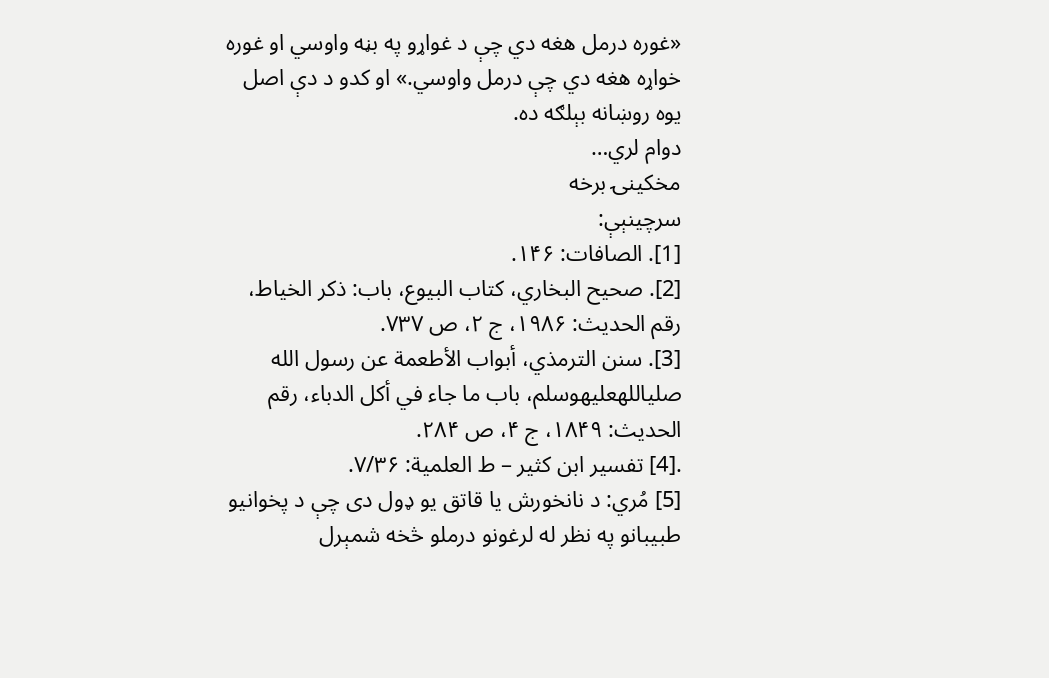«غوره درمل هغه دي چې د غواړو په بڼه واوسي او غوره خواړه هغه دي چې درمل واوسي.» او کدو د دې اصل یوه روښانه بېلګه ده.
دوام لري…
مخکینۍ برخه
سرچینېې:
[1]. الصافات: ۱۴۶.
[2]. صحيح البخاري، كتاب البيوع، باب: ذكر الخياط، رقم الحدیث: ۱۹۸۶، ج ۲، ص ۷۳۷.
[3]. سنن الترمذي، أبواب الأطعمة عن رسول الله صلیاللهعلیهوسلم، باب ما جاء في أكل الدباء، رقم الحدیث: ۱۸۴۹، ج ۴، ص ۲۸۴.
.[4] تفسير ابن كثير – ط العلمية: ۷/۳۶.
[5] مُري: د نانخورش یا قاتق یو ډول دی چې د پخوانیو طبیبانو په نظر له لرغونو درملو څخه شمېرل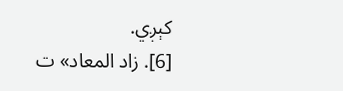کېږي.
[6]. زاد المعاد» ت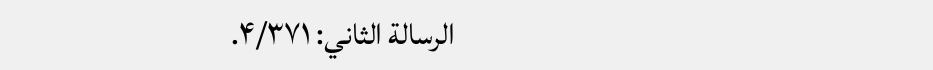الرسالة الثاني: ۴/۳۷۱.